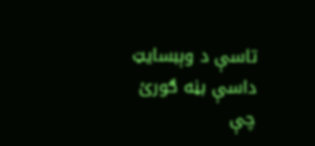تاسې د وېبسایټ داسې بڼه ګورئ چې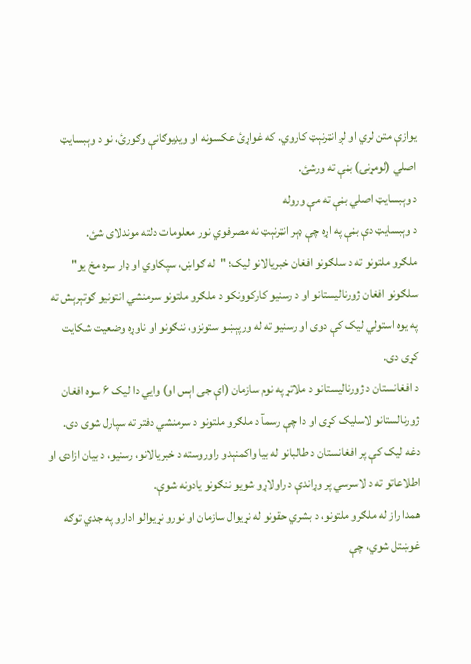یوازې متن لري او لږ انټرنېټ کاروي. که غواړئ عکسونه او ویډیوګانې وګورئ، نو د وېبسایټ اصلي (لومړنۍ) بڼې ته ورشئ.
د وېبسایټ اصلي بڼې ته مې وروله
د وېبسایټ دې بڼې په اړه چې ډېر انټرنېټ نه مصرفوي نور معلومات دلته موندلای شئ.
ملګرو ملتونو ته د سلګونو افغان خبریالانو لیک؛ "له ګواښ، سپکاوي او ډار سره مخ یو"
سلګونو افغان ژورنالیستانو او د رسنیو کارکوونکو د ملګرو ملتونو سرمنشي انتونیو ګوتېرېش ته په یوه استولي لیک کې دوی او رسنیو ته له ورپېښو ستونزو، ننګونو او ناوړه وضعیت شکایت کړی دی.
د افغانستان د ژورنالیستانو د ملاتړ په نوم سازمان (اې جی اېس او) وايي دا لیک ۶ سوه افغان ژورنالستانو لاسلیک کړی او دا چې رسمآ د ملګرو ملتونو د سرمنشي دفتر ته سپارل شوی دی.
دغه لیک کې پر افغانستان د طالبانو له بیا واکمنېدو راوروسته د خبریالانو، رسنیو، د بیان ازادۍ او اطلاعاتو ته د لاسرسي پر وړاندې د راولاړو شویو ننګونو یادونه شوې.
همدا راز له ملګرو ملتونو، د بشري حقونو له نړیوال سازمان او نورو نړیوالو ادارو په جدي توګه غوښتل شوي، چې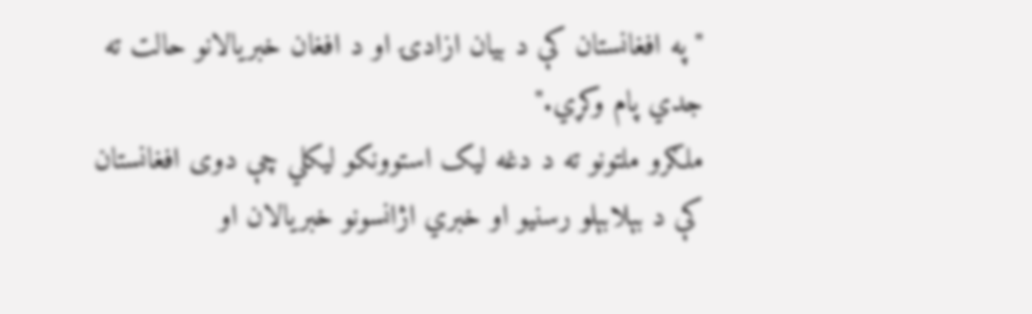"په افغانستان کې د بیان ازادۍ او د افغان خبریالانو حالت ته جدي پام وکړي."
ملګرو ملتونو ته د دغه لیک استوونکو لیکلي چې دوی افغانستان کې د بېلابېلو رسنیو او خبري اژانسونو خبریالان او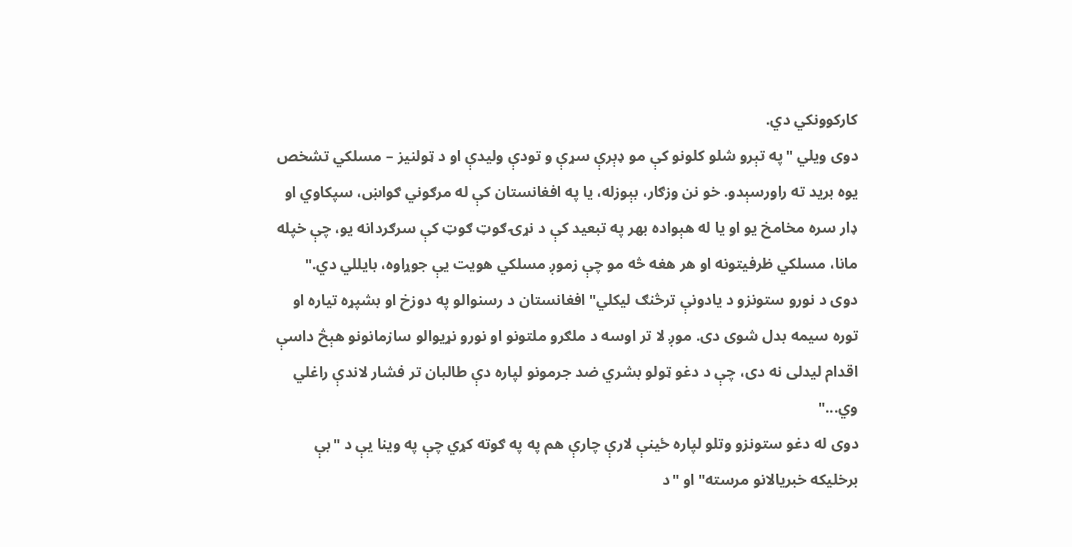کارکوونکي دي.
دوی ویلي "په تېرو شلو کلونو کې مو ډېرې سړې و تودې ولیدې او د ټولنیز – مسلکي تشخص یوه برید ته راورسېدو. خو نن وزګار، بېوزله، یا په افغانستان کې له مرګوني ګواښ، سپکاوي او ډار سره مخامخ یو او یا له هېواده بهر په تبعید کې د نړۍ ګوټ ګوټ کې سرګردانه یو، چې خپله مانا، مسلکي ظرفیتونه او هر هغه څه مو چې زموږ مسلکي هویت یې جوړاوه، بایللي دي."
دوی د نورو ستونزو د یادونې ترڅنګ لیکلي"افغانستان د رسنوالو په دوزخ او بشپړه تیاره او توره سیمه بدل شوی دی. موږ لا تر اوسه د ملګرو ملتونو او نورو نړیوالو سازمانونو هېڅ داسې اقدام لیدلی نه دی، چې د دغو ټولو بشري ضد جرمونو لپاره دې طالبان تر فشار لاندې راغلي وي..."
دوی له دغو ستونزو وتلو لپاره ځینې لارې چارې هم په په ګوته کړي چې په وینا یې د "بې برخلیکه خبریالانو مرسته" او "د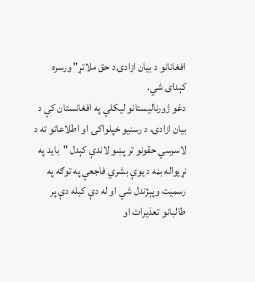افغانانو د بیان ازادۍ د حق ملاتړ" ورسره کېدای شي.
دغو ژورنالیستانو لیکلي په افغانستان کې د بیان ازادۍ، د رسنیو خپلواکۍ او اطلاعاتو ته د لاسرسي حقونو تر پښو لاندې کېدل "باید په نړیواله بڼه د یوې بشري فاجعې په توګه په رسمیت وپېژندل شي او له دې کبله دې پر طالبانو تعذیرات او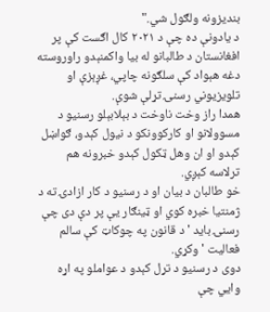بندیزونه ولګول شي."
د یادونې ده چې د ۲۰۲۱ کال اګست کې پر افغانستان د طالبانو له بیا واکمنېدو راوروسته دغه هېواد کې سلګونه چاپي، غږېزې او تلویزیوني رسنۍ تړلې شوې.
همدا راز وخت ناوخت د بېلابېلو رسنیو د مسوولانو او کارکوونکو د نیول کېدو، ګواښل کېدو او ان وهل ټکول کېدو خبرونه هم ترلاسه کېږي.
خو طالبان د بیان او د رسنیو د کار ازادۍ ته د ژمنتیا خبره کوي او ټینګار یې پر دې دی چې رسنۍ باید 'د قانون په چوکاټ کې سالم فعالیت ' وکړي.
دوی د رسنیو د تړل کېدو د عواملو په اړه وايي چې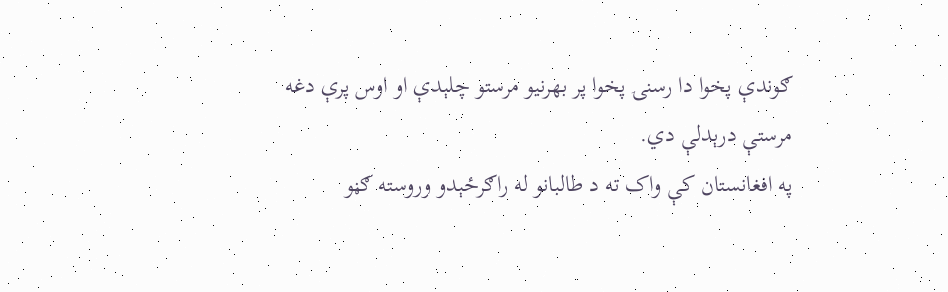ګوندې پخوا دا رسنۍ پخوا پر بهرنیو مرستو چلېدې او اوس پرې دغه مرستې درېدلې دي.
په افغانستان کې واک ته د طالبانو له راګرځېدو وروسته ګڼو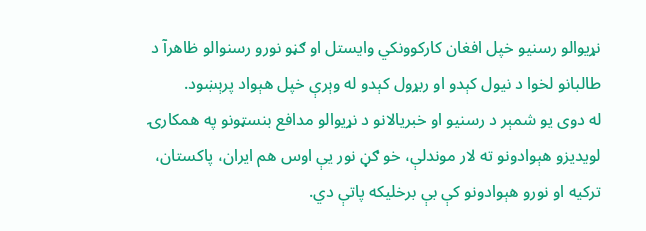نړیوالو رسنیو خپل افغان کارکوونکي وایستل او ګڼو نورو رسنوالو ظاهرآ د طالبانو لخوا د نیول کېدو او ربړول کېدو له وېرې خپل هېواد پرېښود.
له دوی یو شمېر د رسنیو او خبریالانو د نړیوالو مدافع بنسټونو په همکارۍ لویدیزو هېوادونو ته لار موندلې، خو ګڼ نور یې اوس هم ایران، پاکستان، ترکیه او نورو هېوادونو کې بې برخلیکه پاتې دي.